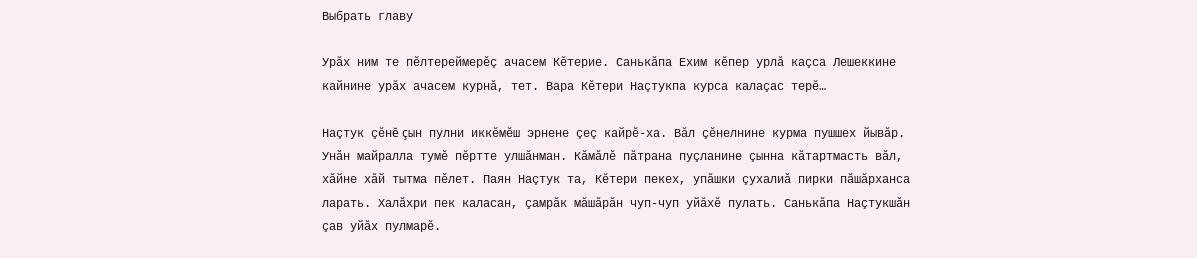Выбрать главу

Урăх ним те пĕлтереймерĕç ачасем Кĕтерие. Санькăпа Ехим кĕпер урлă каçса Лешеккине кайнине урăх ачасем курнă, тет. Вара Кĕтери Наçтукпа курса калаçас терĕ…

Наçтук çĕнĕ çын пулни иккĕмĕш эрнене çеç кайрĕ-ха. Вăл çĕнелнине курма пушшех йывăр. Унăн майралла тумĕ пĕртте улшăнман. Кăмăлĕ пăтрана пуçланине çынна кăтартмасть вăл, хăйне хăй тытма пĕлет. Паян Наçтук та, Кĕтери пекех, упăшки çухалиă пирки пăшăрханса ларать. Халăхри пек каласан, çамрăк мăшăрăн чуп-чуп уйăхĕ пулать. Санькăпа Наçтукшăн çав уйăх пулмарĕ.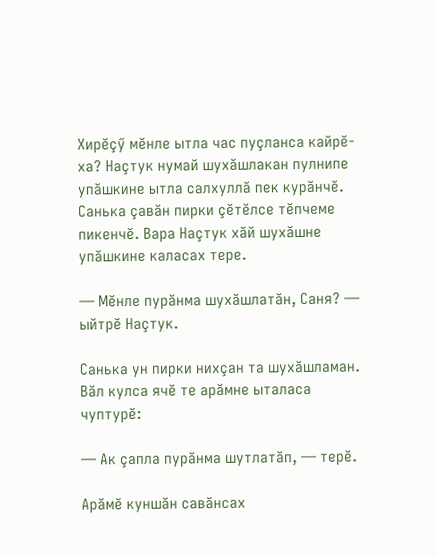Хирĕçӳ мĕнле ытла час пуçланса кайрĕ-ха? Наçтук нумай шухăшлакан пулнипе упăшкине ытла салхуллă пек курăнчĕ. Санька çавăн пирки çĕтĕлсе тĕпчеме пикенчĕ. Вара Наçтук хăй шухăшне упăшкине каласах тере.

— Мĕнле пурăнма шухăшлатăн, Саня? — ыйтрĕ Наçтук.

Санька ун пирки нихçан та шухăшламан. Вăл кулса ячĕ те арăмне ыталаса чуптурĕ:

— Ак çапла пурăнма шутлатăп, — терĕ.

Арăмĕ куншăн савăнсах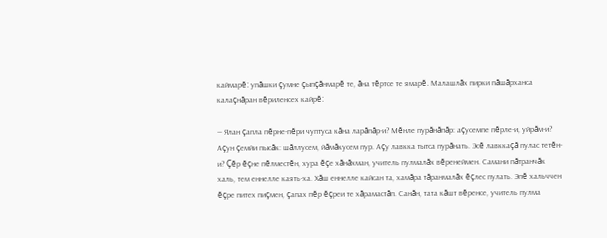каймарĕ: упăшки çумне çыпçăнмарĕ те, ăна тĕртсе те ямарĕ. Малашлăх пирки пăшăрханса калаçнăран вĕриленсех кайрĕ:

— Ялан çапла пĕрне-пĕри чуптуса кăна ларăпăр-и? Мĕнле пурăнăпăр: аçусемпе пĕрле-и, уйрăм-и? Аçун çемйи пысăк: шăллусем, йăмăкусем пур. Аçу лавкка тытса пурăнать. Эсĕ лавккаçă пулас тетĕн-и? Çĕр ĕçне пĕлместĕн, хура ĕçе хăнăхман, учитель пулмалăх вĕренеймен. Самани пăтранчăк халь, тем еннелле каять-ха. Хăш еннелле кайсан та, хамăра тăранмалăх ĕçлес пулать. Эпĕ хальччен ĕçре питех пиçмен, çапах пĕр ĕçреи те хăрамастăп. Санăн, тата кăшт вĕренсе, учитель пулма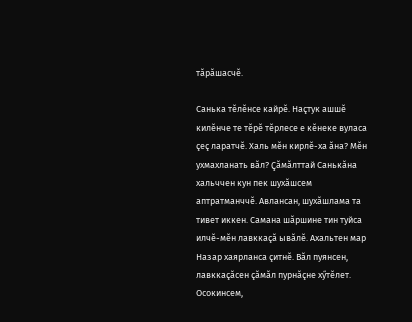тăрăшасчĕ.

Санька тĕлĕнсе кайрĕ. Наçтук ашшĕ килĕнче те тĕрĕ тĕрлесе е кĕнеке вуласа çеç ларатчĕ. Халь мĕн кирлĕ-ха ăна? Мĕн ухмахланать вăл? Çăмăлттай Санькăна хальччен кун пек шухăшсем аптратманччĕ. Авлансан, шухăшлама та тивет иккен. Самана шăршине тин туйса илчĕ-мĕн лавккаçă ывăлĕ. Ахальтен мар Назар хаярланса çитнĕ. Вăл пуянсен, лавккаçăсен çăмăл пурнăçне хӳтĕлет. Осокинсем,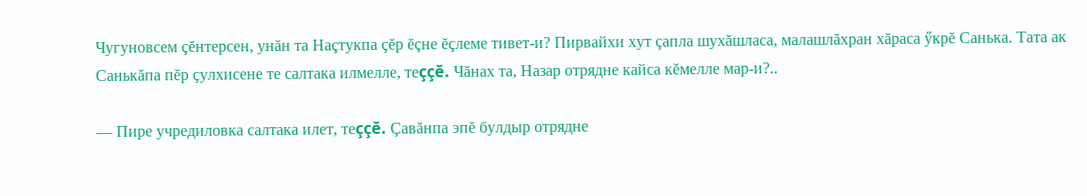Чугуновсем çĕнтерсен, унăн та Наçтукпа çĕр ĕçне ĕçлеме тивет-и? Пирвайхи хут çапла шухăшласа, малашлăхран хăраса ӳкрĕ Санька. Тата ак Санькăпа пĕр çулхисене те салтака илмелле, теççĕ. Чăнах та, Назар отрядне кайса кĕмелле мар-и?..

— Пире учредиловка салтака илет, теççĕ. Çавăнпа эпĕ булдыр отрядне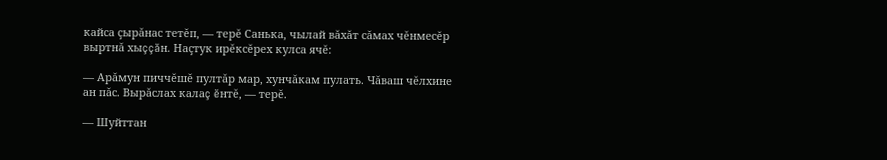кайса çырăнас тетĕп, — терĕ Санька, чылай вăхăт сăмах чĕнмесĕр выртнă хыççăн. Наçтук ирĕксĕрех кулса ячĕ:

— Арăмун пиччĕшĕ пултăр мар, хунчăкам пулать. Чăваш чĕлхине ан пăс. Вырăслах калаç ĕнтĕ, — терĕ.

— Шуйттан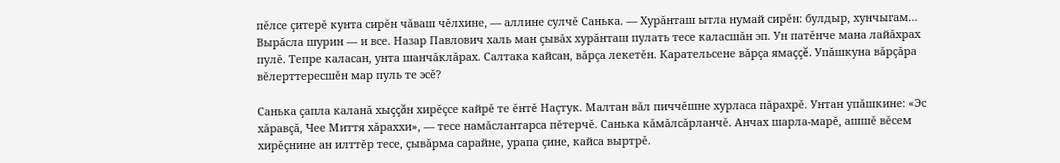пĕлсе çитерĕ кунта сирĕн чăваш чĕлхине, — аллине сулчĕ Санька. — Хурăнташ ытла нумай сирĕн: булдыр, хунчыгам… Вырăсла шурин — и все. Назар Павлович халь ман çывăх хурăнташ пулать тесе каласшăн эп. Ун патĕнче мана лайăхрах пулĕ. Тепре каласан, унта шанчăклăрах. Салтака кайсан, вăрçа лекетĕн. Карательсене вăрçа ямаççĕ. Упăшкуна вăрçăра вĕлерттересшĕн мар пуль те эсĕ?

Санька çапла каланă хыççăн хирĕçсе кайрĕ те ĕнтĕ Наçтук. Малтан вăл пиччĕшне хурласа пăрахрĕ. Унтан упăшкине: «Эс хăравçă, Чее Миття хăраххи», — тесе намăслантарса пĕтерчĕ. Санька кăмăлсăрланчĕ. Анчах шарла-марĕ, ашшĕ вĕсем хирĕçнине ан илттĕр тесе, çывăрма сарайне, урапа çине, кайса выртрĕ.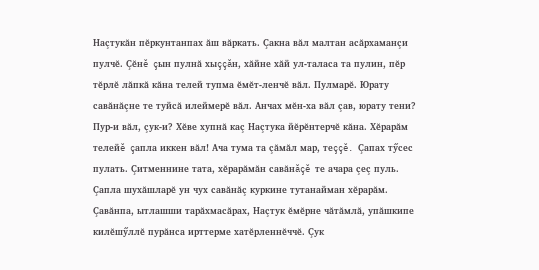Наçтукăн пĕркунтанпах ăш вăркать. Çакна вăл малтан асăрхаманçи пулчĕ. Çĕнĕ çын пулнă хыççăн, хăйне хăй ул-таласа та пулин, пĕр тĕрлĕ лăпкă кăна телей тупма ĕмĕт-ленчĕ вăл. Пулмарĕ. Юрату савăнăçне те туйсă илеймерĕ вăл. Анчах мĕн-ха вăл çав, юрату тени? Пур-и вăл, çук-и? Хĕве хупнă каç Наçтука йĕрĕнтерчĕ кăна. Хĕрарăм телейĕ çапла иккен вăл! Ача тума та çăмăл мар, теççĕ. Çапах тӳсес пулать. Çитменнине тата, хĕрарăмăн савăнăçĕ те ачара çеç пуль. Çапла шухăшларĕ ун чух савăнăç куркине тутанайман хĕрарăм. Çавăнпа, ытлашши тарăхмасăрах, Наçтук ĕмĕрне чăтăмлă, упăшкипе килĕшӳллĕ пурăнса ирттерме хатĕрленнĕччĕ. Çук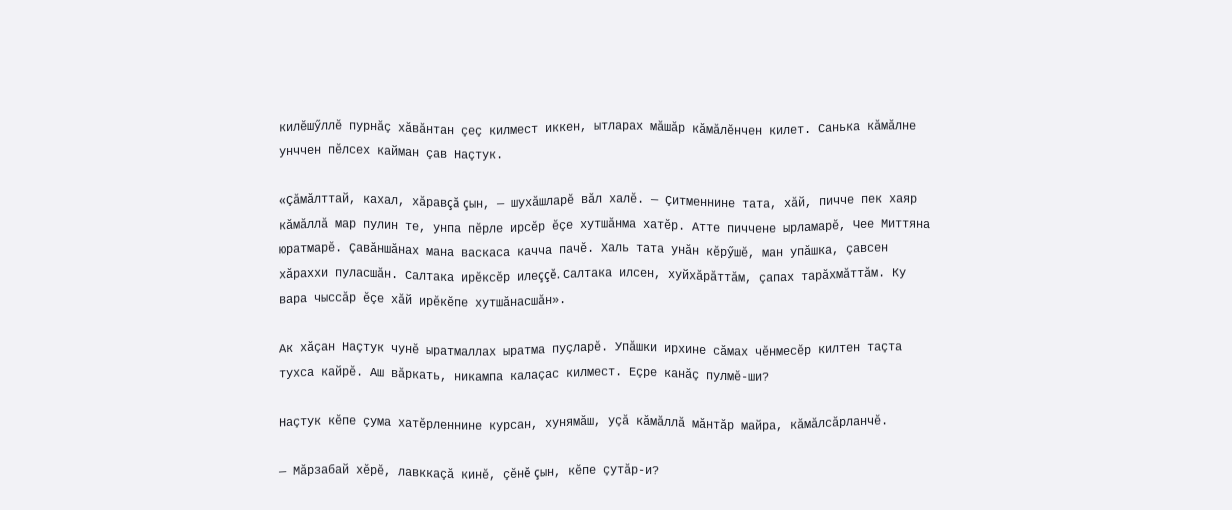килĕшӳллĕ пурнăç хăвăнтан çеç килмест иккен, ытларах мăшăр кăмăлĕнчен килет. Санька кăмăлне унччен пĕлсех кайман çав Наçтук.

«Çăмăлттай, кахал, хăравçă çын, — шухăшларĕ вăл халĕ. — Çитменнине тата, хăй, пичче пек хаяр кăмăллă мар пулин те, унпа пĕрле ирсĕр ĕçе хутшăнма хатĕр. Атте пиччене ырламарĕ, Чее Миттяна юратмарĕ. Çавăншăнах мана васкаса качча пачĕ. Халь тата унăн кĕрӳшĕ, ман упăшка, çавсен хăраххи пуласшăн. Салтака ирĕксĕр илеççĕ. Салтака илсен, хуйхăрăттăм, çапах тарăхмăттăм. Ку вара чыссăр ĕçе хăй ирĕкĕпе хутшăнасшăн».

Ак хăçан Наçтук чунĕ ыратмаллах ыратма пуçларĕ. Упăшки ирхине сăмах чĕнмесĕр килтен таçта тухса кайрĕ. Аш вăркать, никампа калаçас килмест. Еçре канăç пулмĕ-ши?

Наçтук кĕпе çума хатĕрленнине курсан, хунямăш, уçă кăмăллă мăнтăр майра, кăмăлсăрланчĕ.

— Мăрзабай хĕрĕ, лавккаçă кинĕ, çĕнĕ çын, кĕпе çутăр-и?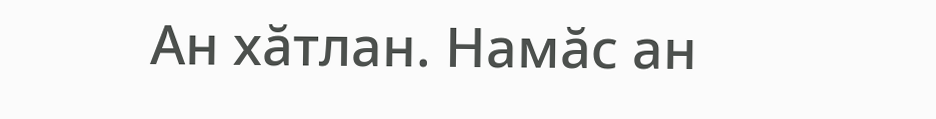Ан хăтлан. Намăс ан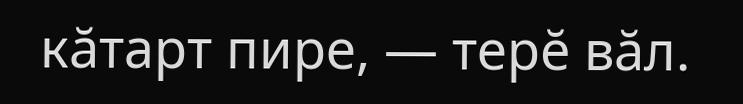кăтарт пире, — терĕ вăл.